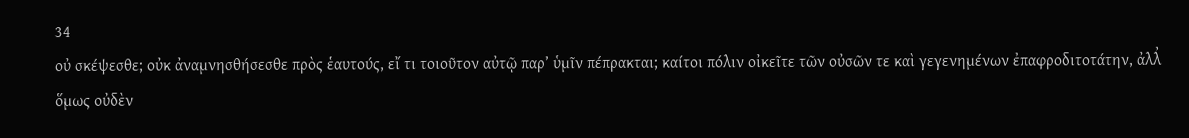34
οὐ σκέψεσθε; οὐκ ἀναμνησθήσεσθε πρὸς ἑαυτούς, εἴ τι τοιοῦτον αὐτῷ παρ’ ὑμῖν πέπρακται; καίτοι πόλιν οἰκεῖτε τῶν οὐσῶν τε καὶ γεγενημένων ἐπαφροδιτοτάτην, ἀλλ̓ ὅμως οὐδὲν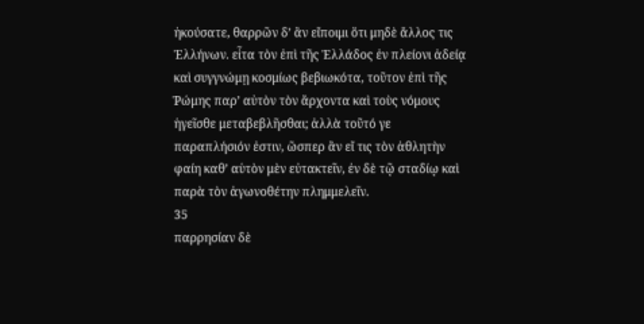ἠκούσατε, θαρρῶν δ’ ἂν εἴποιμι ὅτι μηδὲ ἄλλος τις Ἑλλήνων. εἶτα τὸν ἐπὶ τῆς Ἑλλάδος ἐν πλείονι ἀδείᾳ καὶ συγγνώμῃ κοσμίως βεβιωκότα, τοῦτον ἐπὶ τῆς Ῥώμης παρ’ αὐτὸν τὸν ἄρχοντα καὶ τοὺς νόμους ἡγεῖσθε μεταβεβλῆσθαι; ἀλλὰ τοῦτό γε παραπλήσιόν ἐστιν, ὥσπερ ἂν εἴ τις τὸν ἀθλητὴν φαίη καθ’ αὑτὸν μὲν εὐτακτεῖν, ἐν δὲ τῷ σταδίῳ καὶ παρὰ τὸν ἀγωνοθέτην πλημμελεῖν.
35
παρρησίαν δὲ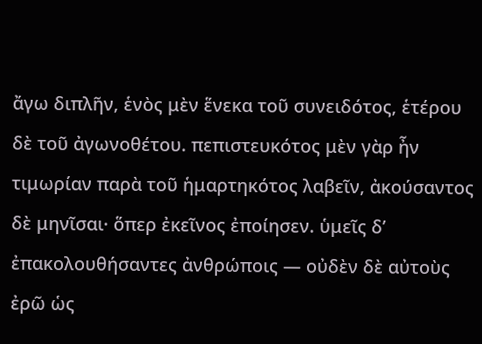ἄγω διπλῆν, ἑνὸς μὲν ἕνεκα τοῦ συνειδότος, ἑτέρου δὲ τοῦ ἀγωνοθέτου. πεπιστευκότος μὲν γὰρ ἦν τιμωρίαν παρὰ τοῦ ἡμαρτηκότος λαβεῖν, ἀκούσαντος δὲ μηνῖσαι· ὅπερ ἐκεῖνος ἐποίησεν. ὑμεῖς δ’ ἐπακολουθήσαντες ἀνθρώποις — οὐδὲν δὲ αὐτοὺς ἐρῶ ὡς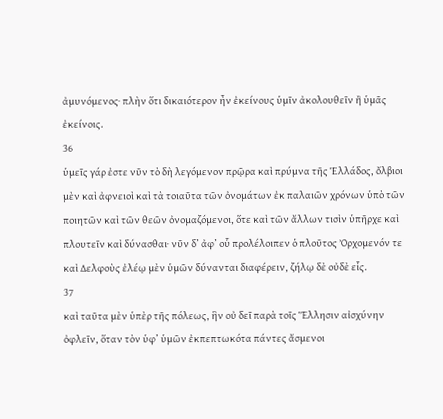ἀμυνόμενος· πλὴν ὅτι δικαιότερον ἦν ἐκείνους ὑμῖν ἀκολουθεῖν ἢ ὑμᾶς ἐκείνοις.
36
ὑμεῖς γάρ ἐστε νῦν τὸ δὴ λεγόμενον πρῷρα καὶ πρύμνα τῆς Ἑλλάδος, ὄλβιοι μὲν καὶ ἀφνειοὶ καὶ τὰ τοιαῦτα τῶν ὀνομάτων ἐκ παλαιῶν χρόνων ὑπὸ τῶν ποιητῶν καὶ τῶν θεῶν ὀνομαζόμενοι, ὅτε καὶ τῶν ἄλλων τισὶν ὑπῆρχε καὶ πλουτεῖν καὶ δύνασθαι· νῦν δ’ ἀφ’ οὗ προλέλοιπεν ὁ πλοῦτος Ὀρχομενόν τε καὶ Δελφοὺς ἐλέῳ μὲν ὑμῶν δύνανται διαφέρειν, ζήλῳ δὲ οὐδὲ εἷς.
37
καὶ ταῦτα μὲν ὑπὲρ τῆς πόλεως, ἣν οὐ δεῖ παρὰ τοῖς Ἕλλησιν αἰσχύνην ὀφλεῖν, ὅταν τὸν ὑφ’ ὑμῶν ἐκπεπτωκότα πάντες ἄσμενοι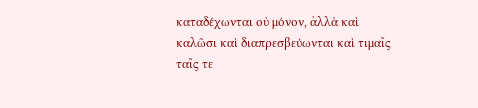καταδέχωνται οὐ μόνον, ἀλλὰ καὶ καλῶσι καὶ διαπρεσβεύωνται καὶ τιμαῖς ταῖς τε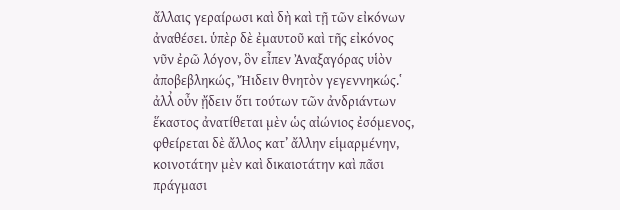ἄλλαις γεραίρωσι καὶ δὴ καὶ τῇ τῶν εἰκόνων ἀναθέσει. ὑπὲρ δὲ ἐμαυτοῦ καὶ τῆς εἰκόνος νῦν ἐρῶ λόγον, ὃν εἶπεν Ἀναξαγόρας υἱὸν ἀποβεβληκώς, Ἤιδειν θνητὸν γεγεννηκώς.ʽ ἀλλ̓ οὖν ᾔδειν ὅτι τούτων τῶν ἀνδριάντων ἕκαστος ἀνατίθεται μὲν ὡς αἰώνιος ἐσόμενος, φθείρεται δὲ ἄλλος κατ’ ἄλλην εἱμαρμένην, κοινοτάτην μὲν καὶ δικαιοτάτην καὶ πᾶσι πράγμασι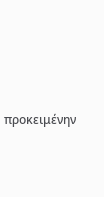προκειμένην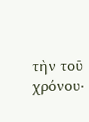τὴν τοῦ χρόνου·